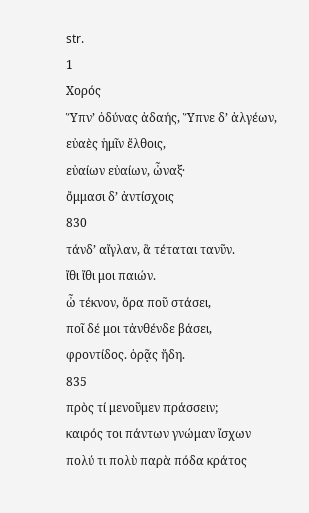str.
1
Χορός
Ὕπνʼ ὀδύνας ἀδαής, Ὕπνε δʼ ἀλγέων,
εὐαὲς ἡμῖν ἔλθοις,
εὐαίων εὐαίων, ὦναξ·
ὄμμασι δʼ ἀντίσχοις
830
τάνδʼ αἴγλαν, ἃ τέταται τανῦν.
ἴθι ἴθι μοι παιών.
ὦ τέκνον, ὅρα ποῦ στάσει,
ποῖ δέ μοι τἀνθένδε βάσει,
φροντίδος. ὁρᾷς ἤδη.
835
πρὸς τί μενοῦμεν πράσσειν;
καιρός τοι πάντων γνώμαν ἴσχων
πολύ τι πολὺ παρὰ πόδα κράτος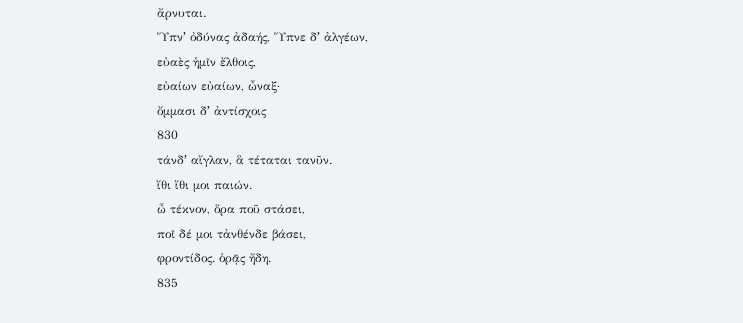ἄρνυται.
Ὕπνʼ ὀδύνας ἀδαής, Ὕπνε δʼ ἀλγέων,
εὐαὲς ἡμῖν ἔλθοις,
εὐαίων εὐαίων, ὦναξ·
ὄμμασι δʼ ἀντίσχοις
830
τάνδʼ αἴγλαν, ἃ τέταται τανῦν.
ἴθι ἴθι μοι παιών.
ὦ τέκνον, ὅρα ποῦ στάσει,
ποῖ δέ μοι τἀνθένδε βάσει,
φροντίδος. ὁρᾷς ἤδη.
835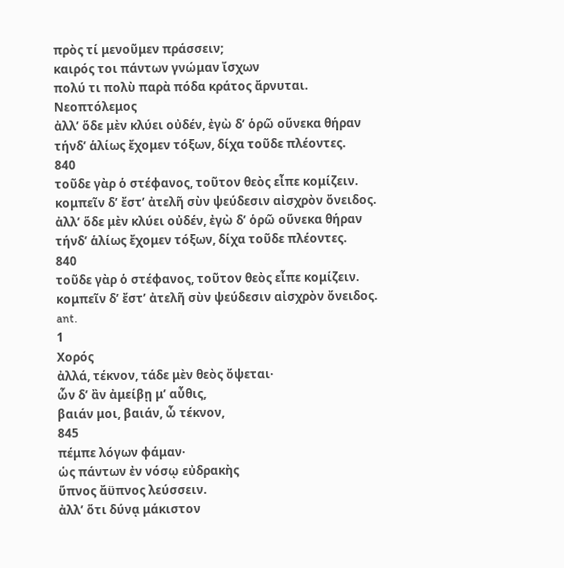πρὸς τί μενοῦμεν πράσσειν;
καιρός τοι πάντων γνώμαν ἴσχων
πολύ τι πολὺ παρὰ πόδα κράτος ἄρνυται.
Νεοπτόλεμος
ἀλλʼ ὅδε μὲν κλύει οὐδέν, ἐγὼ δʼ ὁρῶ οὕνεκα θήραν
τήνδʼ ἁλίως ἔχομεν τόξων, δίχα τοῦδε πλέοντες.
840
τοῦδε γὰρ ὁ στέφανος, τοῦτον θεὸς εἶπε κομίζειν.
κομπεῖν δʼ ἔστʼ ἀτελῆ σὺν ψεύδεσιν αἰσχρὸν ὄνειδος.
ἀλλʼ ὅδε μὲν κλύει οὐδέν, ἐγὼ δʼ ὁρῶ οὕνεκα θήραν
τήνδʼ ἁλίως ἔχομεν τόξων, δίχα τοῦδε πλέοντες.
840
τοῦδε γὰρ ὁ στέφανος, τοῦτον θεὸς εἶπε κομίζειν.
κομπεῖν δʼ ἔστʼ ἀτελῆ σὺν ψεύδεσιν αἰσχρὸν ὄνειδος.
ant.
1
Χορός
ἀλλά, τέκνον, τάδε μὲν θεὸς ὄψεται·
ὧν δʼ ἂν ἀμείβῃ μʼ αὖθις,
βαιάν μοι, βαιάν, ὦ τέκνον,
845
πέμπε λόγων φάμαν·
ὡς πάντων ἐν νόσῳ εὐδρακὴς
ὕπνος ἄϋπνος λεύσσειν.
ἀλλʼ ὅτι δύνᾳ μάκιστον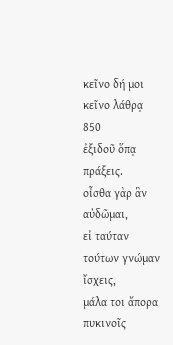κεῖνο δή μοι κεῖνο λάθρᾳ
850
ἐξιδοῦ ὅπᾳ πράξεις.
οἶσθα γὰρ ἃν αὐδῶμαι,
εἰ ταύταν τούτων γνώμαν ἴσχεις,
μάλα τοι ἄπορα πυκινοῖς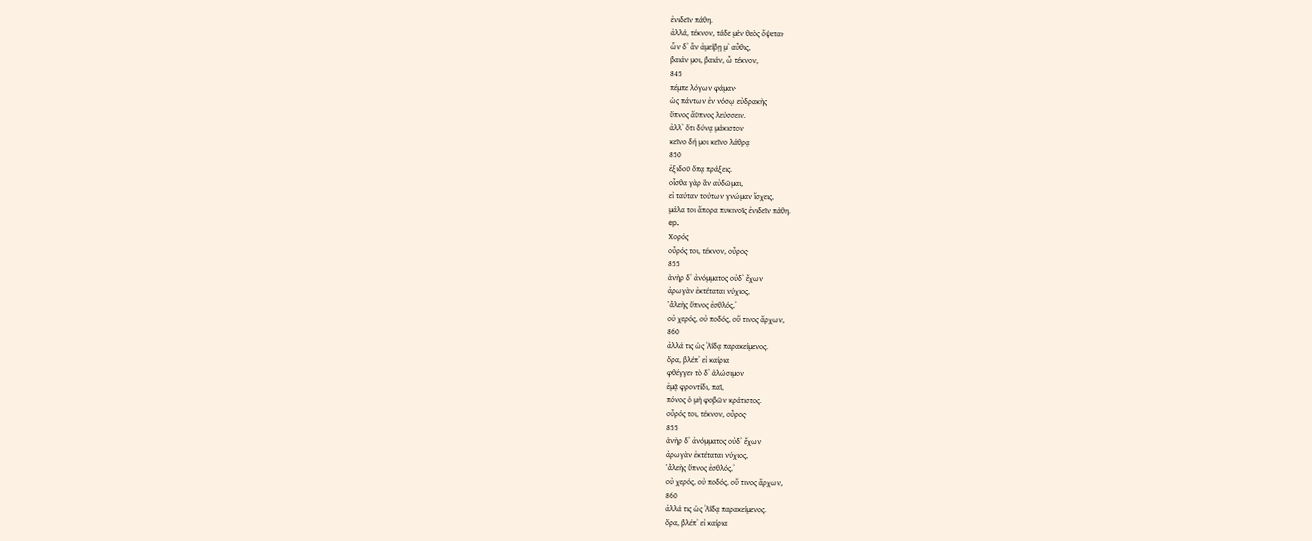ἐνιδεῖν πάθη.
ἀλλά, τέκνον, τάδε μὲν θεὸς ὄψεται·
ὧν δʼ ἂν ἀμείβῃ μʼ αὖθις,
βαιάν μοι, βαιάν, ὦ τέκνον,
845
πέμπε λόγων φάμαν·
ὡς πάντων ἐν νόσῳ εὐδρακὴς
ὕπνος ἄϋπνος λεύσσειν.
ἀλλʼ ὅτι δύνᾳ μάκιστον
κεῖνο δή μοι κεῖνο λάθρᾳ
850
ἐξιδοῦ ὅπᾳ πράξεις.
οἶσθα γὰρ ἃν αὐδῶμαι,
εἰ ταύταν τούτων γνώμαν ἴσχεις,
μάλα τοι ἄπορα πυκινοῖς ἐνιδεῖν πάθη.
ep.
Χορός
οὖρός τοι, τέκνον, οὖρος·
855
ἁνὴρ δʼ ἀνόμματος οὐδʼ ἔχων
ἀρωγὰν ἐκτέταται νύχιος,
ʽἁ̓λεὴς ὕπνος ἐσθλός,ʼ
οὐ χερός, οὐ ποδός, οὔ τινος ἄρχων,
860
ἀλλά τις ὡς Ἀΐδᾳ παρακείμενος.
ὅρα, βλέπʼ εἰ καίρια
φθέγγει· τὸ δʼ ἁλώσιμον
ἐμᾷ φροντίδι, παῖ,
πόνος ὁ μὴ φοβῶν κράτιστος.
οὖρός τοι, τέκνον, οὖρος·
855
ἁνὴρ δʼ ἀνόμματος οὐδʼ ἔχων
ἀρωγὰν ἐκτέταται νύχιος,
ʽἁ̓λεὴς ὕπνος ἐσθλός,ʼ
οὐ χερός, οὐ ποδός, οὔ τινος ἄρχων,
860
ἀλλά τις ὡς Ἀΐδᾳ παρακείμενος.
ὅρα, βλέπʼ εἰ καίρια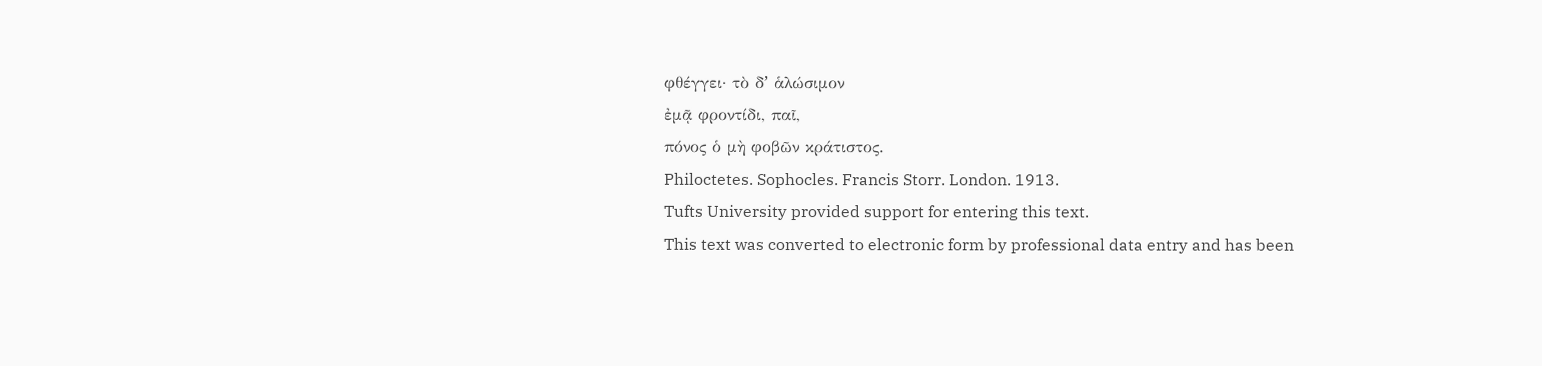φθέγγει· τὸ δʼ ἁλώσιμον
ἐμᾷ φροντίδι, παῖ,
πόνος ὁ μὴ φοβῶν κράτιστος.
Philoctetes. Sophocles. Francis Storr. London. 1913.
Tufts University provided support for entering this text.
This text was converted to electronic form by professional data entry and has been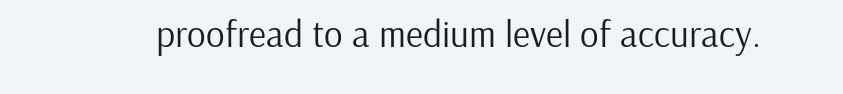proofread to a medium level of accuracy.